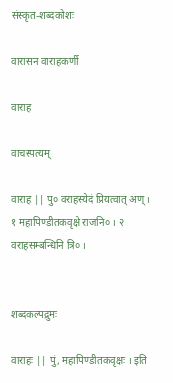संस्कृत-शब्दकोशः

वारासन वाराहकर्णी

वाराह

वाचस्पत्यम्

वाराह || पु० वराहस्येदं प्रियत्वात् अण् । १ महापिण्डीतकवृक्षे राजनि० । २ वराहसम्बन्धिनि त्रि० ।


शब्दकल्पद्रुमः

वाराहः || पुं, महापिण्डीतकवृक्षः । इति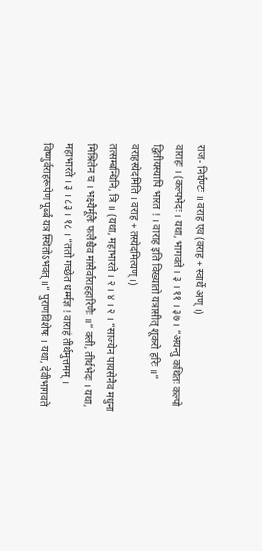राज- निर्घण्टः ॥ वराह एव (वराह + स्वार्थे अण् ।)
वाराहः । (कल्पभेदः । यथा, भागवते । ३ । ११ । ३७ । “अयन्तु कथितः कल्पो द्वितीयस्यापि भारत ! । वाराह इति विख्यातो यत्रासीत् शूकरो हरिः ॥” वराहस्येदमिति । वराह + तस्येदमित्यण् ।)
तत्सम्बन्धिनि, त्रि ॥ (यथा, महाभारते । २ । ४ । २ । “साज्येन पायसेनैव मधुना मिश्रितेन च । भक्ष्यैर्मूलैः फलैश्चैव मांसैर्वाराहहारिणैः ॥” क्ली, तीर्थभेदः । यथा, महाभारते । ३ । ८३ । १८ । “ततो गच्छेत धर्म्मज्ञ ! वाराहं तीर्थमुत्तमम् । विष्णुर्वराहरूपेण पूर्ब्बं यत्र स्थितोऽभवत् ॥” पुराणविशेषः । यथा, देवीभागवते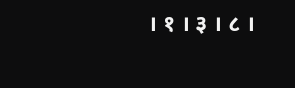। १ । ३ । ८ ।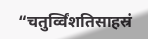“चतुर्व्विंशतिसाहस्रं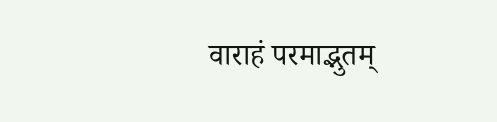वाराहं परमाद्भुतम्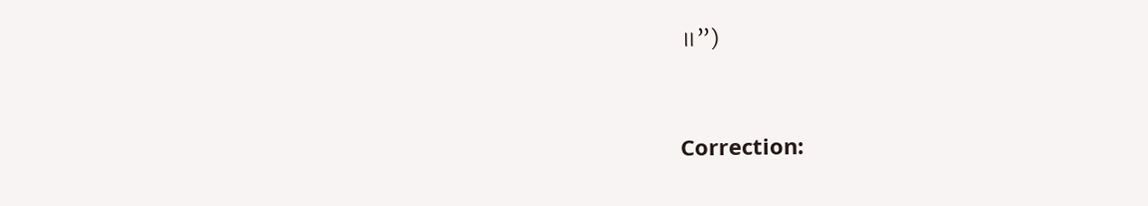॥”)



Correction: